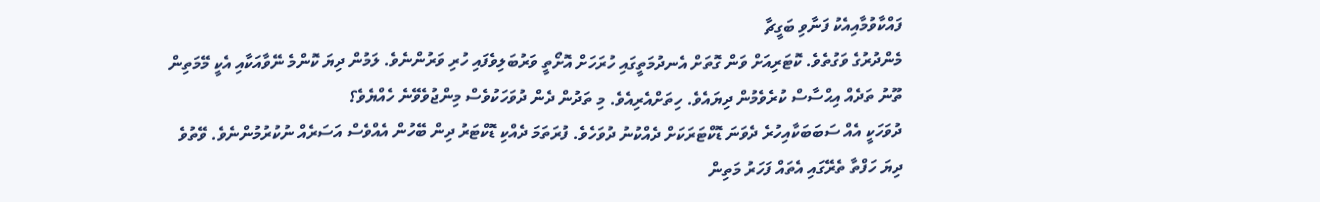ފައްކާވުމާއިއެކު ފަނާވި ބަގީޗާ
މެންދުރުގެ ވަގުތެވެ. ކޮޓަރިއަށް ވަން ގޮތަށް އެނދުމަތީގައި ހުރަހަށް އޮށޯތީ ވަރުބަލިވެފައި ހުރި ވަރުންނެވެ. ލަމުން ދިޔަ ކޮންމެ ނޭވާއަކާއި އެކީ މޭމަތިން ތޫނު ތަދެއް އިޙްސާސް ކުރެވެމުން ދިޔައެވެ. ހިތަށްއެރިއެވެ. މި ތަދުން ދެން ދުވަހަކުވެސް މިންޖުވެވޭނެ ހެއްޔެވެ؟
ދުވަހަކީ އެއް ސަބަބަކާއިހުރެ ދެވަނަ ޑޮކްޓަރަކަށް ދެއްކުނު ދުވަހެވެ. ފުރަތަމަ ދެއްކި ޑޮކްޓަރު ދިން ބޭހުން އެއްވެސް އަސަރެއް ނުކުރުމުންނެވެ. ވޭތުވެ ދިޔަ ހަފްތާ ތެރޭގައި އެތައް ފަހަރު މަތިން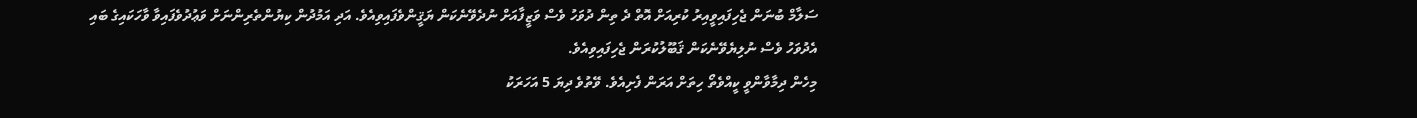ސަލާމް ބުނަން ޖެހިފައިވީއިރު ކުރިއަށް އޮތް ދެ ތިން ދުވަހު ވެސް ވަޒީފާއަށް ނުދެވޭނެކަން ޔަޤީންވެފައިވިއެވެ. އަދި އަމުދުން ކިޔުންތެރިންނަށް ވަޢުދުވެފައިވާ ވާހަކައިގެ ބައި އެދުވަހު ވެސް ނުލިޔެވޭނެކަން ޤަބޫލުކުރަން ޖެހިފައިވިއެވެ.
މިހެން ދިމާވާންވީ ކީއްވެތޯ ހިތަށް އަރަން ފެށިއެވެ. ވޭތުވެ ދިޔަ 5 އަހަރަކު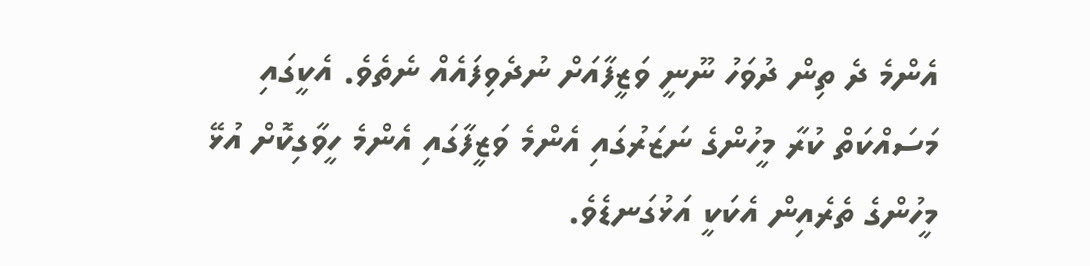އެންމެ ދެ ތިން ދުވަހު ނޫނީ ވަޒީފާއަށް ނުދެވިފައެއް ނެތެވެ. އެކީގައި މަސައްކަތް ކުރާ މީހުންގެ ނަޒަރުގައި އެންމެ ވަޒީފާގައި އެންމެ ހީވާގިކޮށް އުޅޭ މީހުންގެ ތެރެއިން އެކަކީ އަޅުގަނޑެވެ.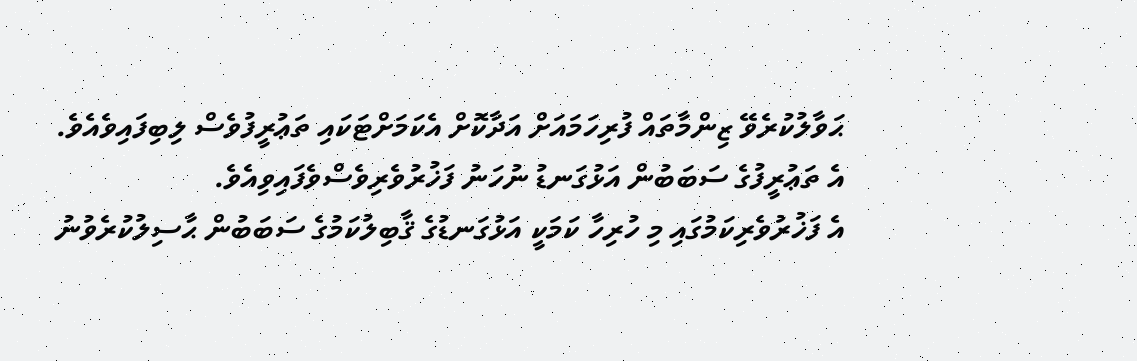ޙަވާލުކުރެވޭ ޒިންމާތައް ފުރިހަމައަށް އަދާކޮށް އެކަމަށްޓަކައި ތަޢުރީފުވެސް ލިބިފައިވެއެވެ. އެ ތަޢުރީފުގެ ސަބަބުން އަޅުގަނޑު ނުހަނު ފަޚުރުވެރިވެސްވެފައިވިއެވެ.
އެ ފަޚުރުވެރިކަމުގައި މި ހުރިހާ ކަމަކީ އަޅުގަނޑުގެ ޤާބިލުކަމުގެ ސަބަބުން ޙާސިލުކުރެވުނު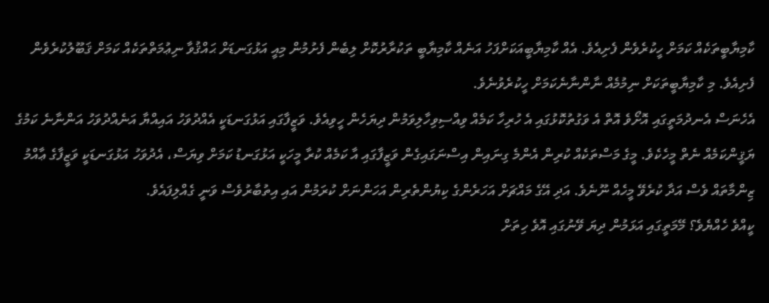ކާމިޔާބީތަކެއް ކަމަށް ހީކުރެވެން ފެށިއެވެ. އެއް ކާމިޔާބީއަކަށްފަހު އަނެއް ކާމިޔާބީ ތަކުރާރުކޮށް ލިބެން ފެށުމުން މިއީ އަޅުގަނޑަށް ޙައްޤުވާ ނިޢުމަތްތަކެއް ކަމަށް ޤަބޫލުކުރެވެން ފެށިއެވެ. މި ކާމިޔާބީތަކަށް ނިމުމެއް ނާންނާނެކަމަށް ހީކުރެވުނެވެ.
އެހެނަސް އެނދުމަތީގައި އޮށޯވެ އޮތް އެ ވަގުތުކޮޅުގައި އެ ހުރިހާ ކަމެއް ވިއްސިވިހާލިވަމުން ދިޔަހެން ހީވިއެވެ. ވަޒީފާގައި އަޅުގަނޑަކީ އެއްދުވަހު އައިއްޔާ އަނެއްދުވަހު އަންނާނެ ކަމުގެ ޔަޤީންކަމެއް ނެތް މީހެކެވެ. މީގެ މަސްތަކެއް ކުރިން އެންމެ ގިނައިން އިސްނަގައިގެން ވަޒީފާގައި އާ ކަމެއް ކުރާ މީހަކީ އަޅުގަނޑު ކަމަށް ވިޔަސް، އެދުވަހު އަޅުގަނޑަކީ ވަޒީފާގެ ޢާއްމު ޒިންމާތައް ވެސް އަދާ ކުރެވޭ މީހެއް ނޫނެވެ. އަދި އޭގެ މައްޗަށް އަހަރެންގެ ކިޔުންތެރިން އަހަންނަށް ކުރަމުން އައި އިތުބާރުވެސް ވަނީ ގެއްލިފައެވެ.
ކީއްވެ ހެއްޔެވެ؟ މޭމަތީގައި އަޅަމުން ދިޔަ ވޭނުގައި އޮވެ ހިތަށް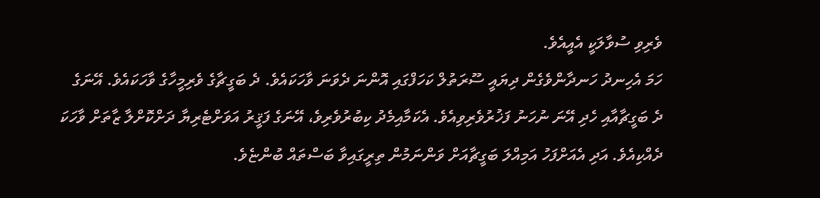ވެރިވި ސުވާލަކީ އެއީއެވެ.
ހަމަ އެހިނދު ހަނދާންވެގެން ދިޔައީ ސޫރަތުލް ކަހަފްގައި އޮންނަ ދެވަނަ ވާހަކައެވެ. ދެ ބަގީޗާގެ ވެރިމީހާގެ ވާހަކައެވެ. އޭނަގެ ދެ ބަގީޗާއާއި ހެދި އޭނަ ނުހަނު ފަޚުރުވެރިވިއެވެ. އެކަމާއިމެދު ކިބުރުވެރިވެ، އޭނަގެ ފަޤީރު އަވަށްޓެރިޔާ ދަށްކޮށްލާ ޒާތަށް ވާހަކަ ދެއްކިއެވެ. އަދި އެއަށްފަހު އަމިއްލަ ބަގީޗާއަށް ވަންނަމުން ތިރީގައިވާ ބަސްތައް ބުންޏެވެ.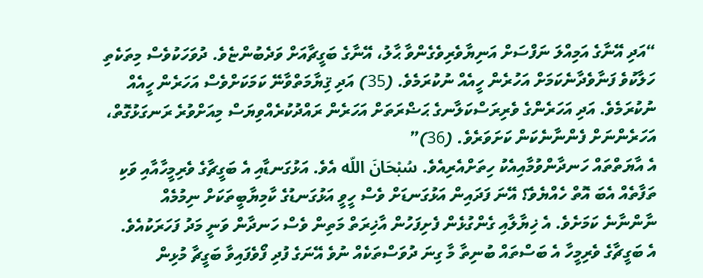“އަދި އޭނާގެ އަމިއްލަ ނަފްސަށް އަނިޔާވެރިވެގެންވާ ޙާލު، އޭނާގެ ބަގީޗާއަށް ވަދެބުންޏެވެ. ދުވަހަކުވެސް މިތަކެތި ހަލާކުވެ ފަނާވެދާނެކަމަށް އަހުރެން ހީއެއް ނުކުރަމެވެ. (35) އަދި ޤިޔާމަތްވާނޭ ކަމަކަށްވެސް އަހަރެން ހީއެއް ނުކުރަމެވެ. އަދި އަހަރެންގެ ވެރިރަސްކަލާނގެ ޙަޟްރަތަށް އަހަރެން ރައްދުކުރެއްވިޔަސް މިއަށްވުރެ ރަނގަޅުގޮތް، އަހަރެންނަށް ފެންނާނެކަން ކަށަވަރެވެ. (36)”
އެ އާޔަތްތައް ހަނދާންވުމާއިއެކު ހިތަށްއެރިއެވެ. سُبْحَانَ اللّه އެވެ. އަޅުގަނޑާއި އެ ބަގީޗާގެ ވެރިމީހާއާއި ވަކި ތަފާތެއް އެބަ އޮތް ހެއްޔެވެ؟ އޭނަ ފަދައިން އަޅުގަނޑަށް ވެސް ހީވީ އަޅުގަނޑުގެ ކާމިޔާބީތަކަށް ނިމުމެއް ނާންނާނެ ކަމަށެވެ. އެ ޚިޔާލާއި ގެންގުޅެން ފެށިފަހުން އާޚިރަތް މަތިން ވެސް ހަނދާން ވަނީ މަދު ފަހަރަކުއެވެ.
އެ ބަގީޗާގެ ވެރިމީހާ އެ ބަސްތައް ބުނިތާ މާ ގިނަ ދުވަސްތަކެއް ނުވެ އޭނަގެ ފުދި ފޯވެފައިވާ ބަގީޗާ މުޅިން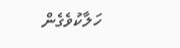ހަލާކުވެގެން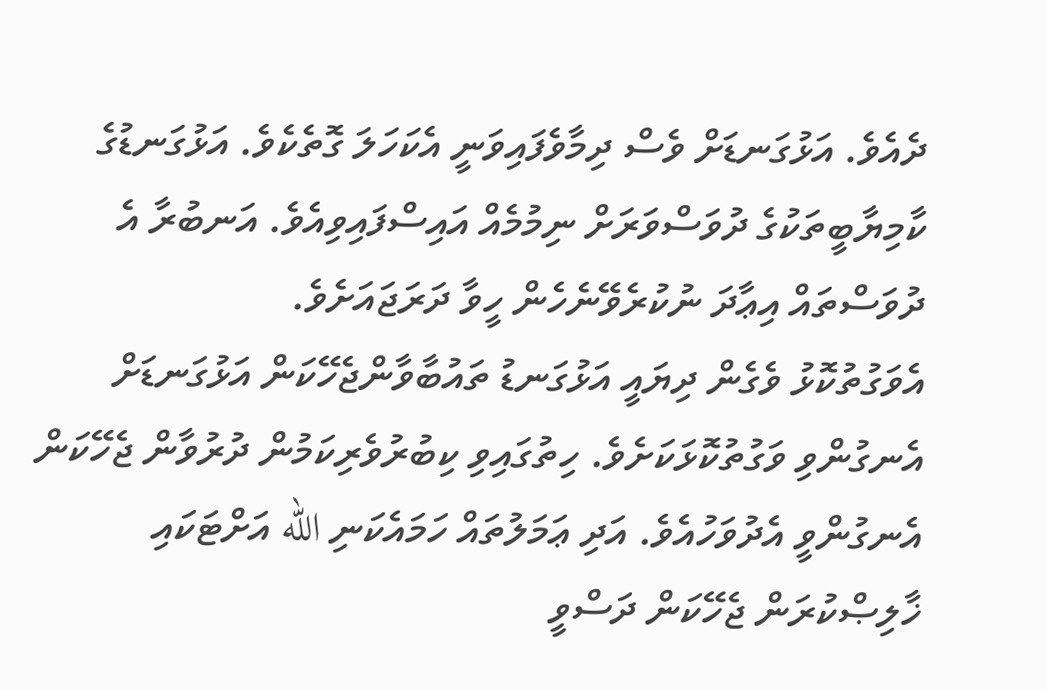ދެއެވެ. އަޅުގަނޑަށް ވެސް ދިމާވެފައިވަނީ އެކަހަލަ ގޮތެކެވެ. އަޅުގަނޑުގެ ކާމިޔާބީތަކުގެ ދުވަސްވަރަށް ނިމުމެއް އައިސްފައިވިއެވެ. އަނބުރާ އެ ދުވަސްތައް އިޢާދަ ނުކުރެވޭނެހެން ހީވާ ދަރަޖައަށެވެ.
އެވަގުތުކޮޅު ވެގެން ދިޔައީ އަޅުގަނޑު ތައުބާވާންޖެހޭކަން އަޅުގަނޑަށް އެނގުންވި ވަގުތުކޮޅަކަށެވެ. ހިތުގައިވި ކިބުރުވެރިކަމުން ދުރުވާން ޖެހޭކަން އެނގުންވީ އެދުވަހުއެވެ. އަދި ޢަމަލުތައް ހަމައެކަނި الله އަށްޓަކައި ޚާލިޞްކުރަން ޖެހޭކަން ދަސްވީ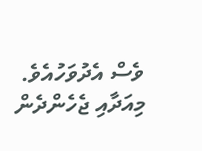ވެސް އެދުވަހުއެވެ. މިއަދާއި ޖެހެންދެން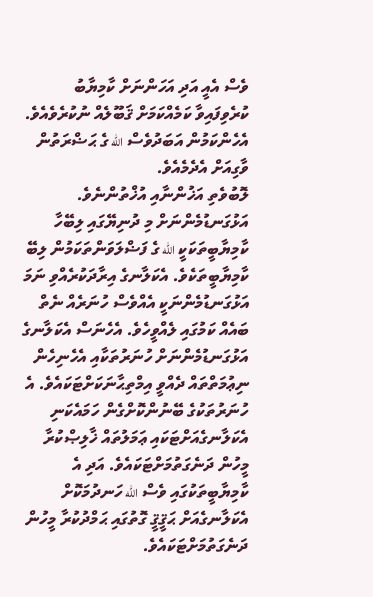ވެސް އެއީ އަދި އަހަންނަށް ކާމިޔާބު ކުރެވިފައިވާ ކަމެއްކަމަށް ޤަބޫލެއް ނުކުރެވެއެވެ. އެހެންކަމުން އަބަދުވެސް الله ގެ ޙަޟްރަތުން ވާގިއަށް އެދެމެއެވެ.
ލޮބުވެތި އަޚުންނާއި އުޚްތުންނެވެ. އަޅުގަނޑުމެންނަށް މި ދުނިޔޭގައި ލިބޭހާ ކާމިޔާބީތަކަކީ الله ގެ ފަޟްލަވަންތަކަމުން ލިބޭ ކާމިޔާބީތަކެވެ. އެކަލާނގެ އިރާދަކުރެއްވި ނަމަ އަޅުގަނޑުމެންނަކީ އެއްވެސް ހުނަރެއް ނެތް ބައެއް ކަމުގައި ލެއްވީހެވެ. އެހެނަސް އެކަލާނގެ އަޅުގަނޑުމެންނަށް ހުނަރުތަކާއި އެހެނިހެން ނިޢުމަތްތައް ދެއްވީ އިމްތިޙާނަކަށްޓަކައެވެ. އެ ހުނަރުތަކުގެ ބޭނުންކޮށްގެން ހަމައެކަނި އެކަލާނގެއަށްޓަކައި ޢަމަލުތައް ޚާލިޞްކުރާ މީހުން ދަނެގަތުމަށްޓަކައެވެ. އަދި އެ ކާމިޔާބީތަކުގައި ވެސް الله ހަނދުމަކޮށް އެކަލާނގެއަށް ޙަޤީޤީ ގޮތުގައި ޙަމްދުކުރާ މީހުން ދަނެގަތުމަށްޓަކައެވެ.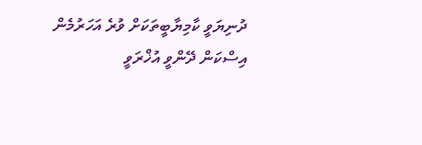ދުނިޔަވީ ކާމިޔާބީތަކަށް ވުރެ އަހަރުމެން އިސްކަން ދޭންވީ އުޚްރަވީ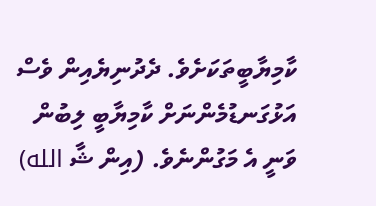ކާމިޔާބީތަކަށެވެ. ދެދުނިޔެއިން ވެސް އަޅުގަނޑުމެންނަށް ކާމިޔާބީ ލިބުން ވަނީ އެ މަގުންނެވެ. (އިން ޝާ الله)